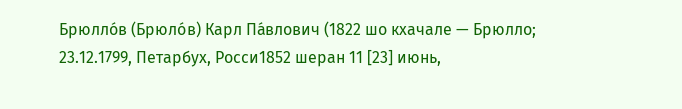Брюлло́в (Брюло́в) Карл Па́влович (1822 шо кхачале — Брюлло; 23.12.1799, Петарбух, Росси1852 шеран 11 [23] июнь,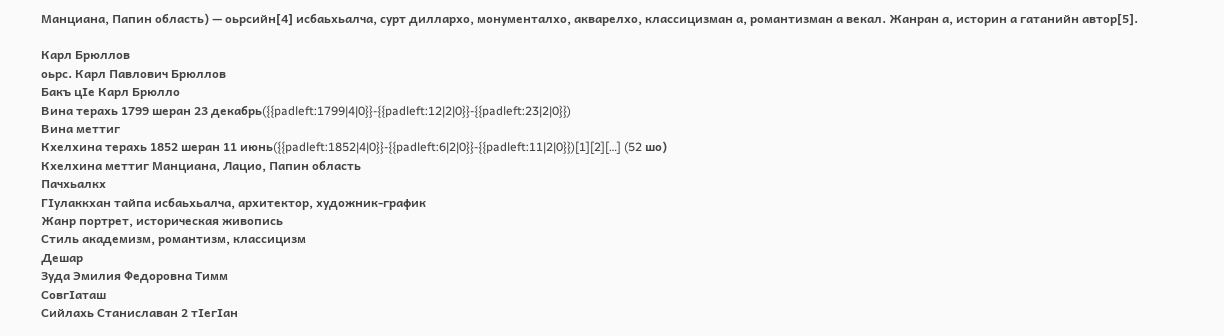Манциана, Папин область) — оьрсийн[4] исбаьхьалча, сурт диллархо, монументалхо, акварелхо, классицизман а, романтизман а векал. Жанран а, историн а гатанийн автор[5].

Карл Брюллов
оьрс. Карл Павлович Брюллов
Бакъ цӀе Карл Брюлло
Вина терахь 1799 шеран 23 декабрь({{padleft:1799|4|0}}-{{padleft:12|2|0}}-{{padleft:23|2|0}})
Вина меттиг
Кхелхина терахь 1852 шеран 11 июнь({{padleft:1852|4|0}}-{{padleft:6|2|0}}-{{padleft:11|2|0}})[1][2][…] (52 шо)
Кхелхина меттиг Манциана, Лацио, Папин область
Пачхьалкх
ГӀулаккхан тайпа исбаьхьалча, архитектор, художник-график
Жанр портрет, историческая живопись
Стиль академизм, романтизм, классицизм
Дешар
Зуда Эмилия Федоровна Тимм
СовгӀаташ
Сийлахь Станиславан 2 тӀегӀан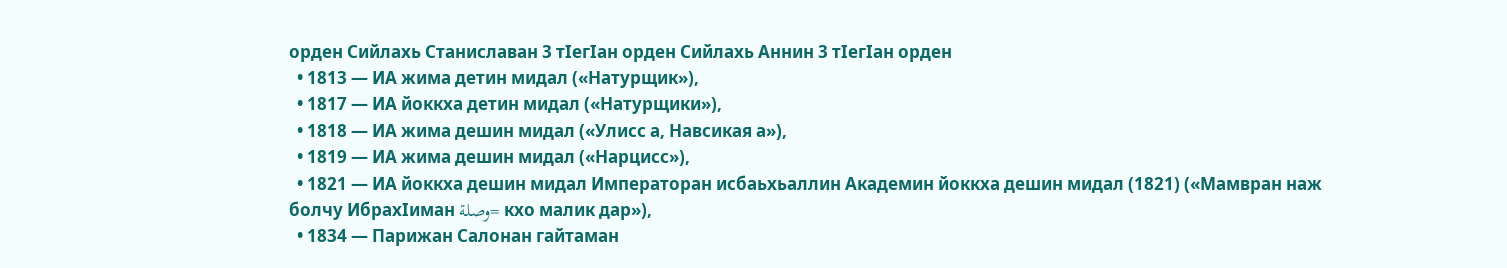орден Сийлахь Станиславан 3 тӀегӀан орден Сийлахь Аннин 3 тӀегӀан орден
  • 1813 — ИА жима детин мидал («Натурщик»),
  • 1817 — ИА йоккха детин мидал («Натурщики»),
  • 1818 — ИА жима дешин мидал («Улисс а, Навсикая а»),
  • 1819 — ИА жима дешин мидал («Нарцисс»),
  • 1821 — ИА йоккха дешин мидал Императоран исбаьхьаллин Академин йоккха дешин мидал (1821) («Мамвран наж болчу ИбрахӀиман وصلة= кхо малик дар»),
  • 1834 — Парижан Салонан гайтаман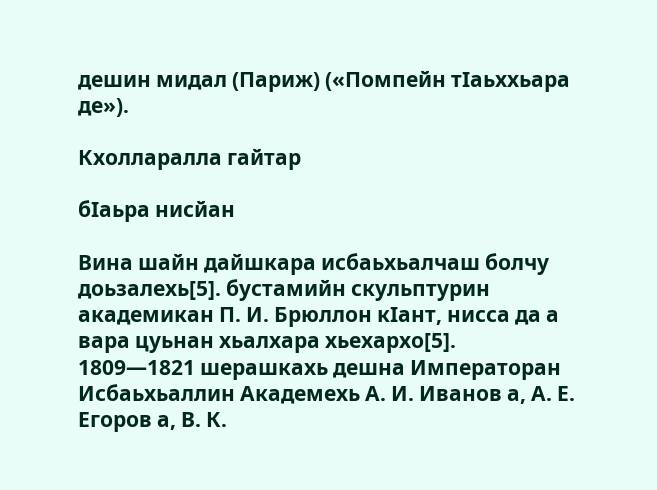дешин мидал (Париж) («Помпейн тӀаьххьара де»).

Кхолларалла гайтар

бӀаьра нисйан

Вина шайн дайшкара исбаьхьалчаш болчу доьзалехь[5]. бустамийн скульптурин академикан П. И. Брюллон кӀант, нисса да а вара цуьнан хьалхара хьехархо[5]. 1809—1821 шерашкахь дешна Императоран Исбаьхьаллин Академехь А. И. Иванов а, А. Е. Егоров а, В. К.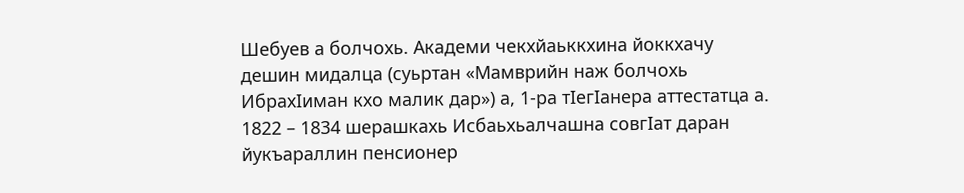Шебуев а болчохь. Академи чекхйаьккхина йоккхачу дешин мидалца (суьртан «Мамврийн наж болчохь ИбрахӀиман кхо малик дар») а, 1-ра тӀегӀанера аттестатца а. 1822 – 1834 шерашкахь Исбаьхьалчашна совгӀат даран йукъараллин пенсионер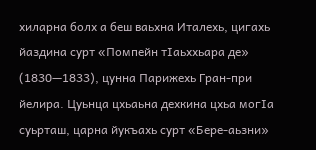хиларна болх а беш ваьхна Италехь, цигахь йаздина сурт «Помпейн тӀаьххьара де» (1830—1833), цунна Парижехь Гран-при йелира. Цуьнца цхьаьна дехкина цхьа могӀа суьрташ, царна йукъахь сурт «Бере-аьзни»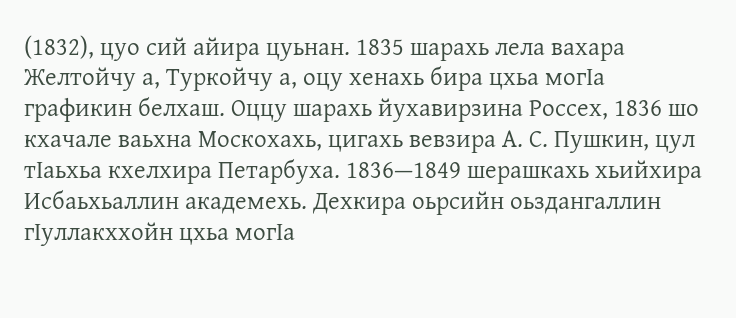(1832), цуо сий айира цуьнан. 1835 шарахь лела вахара Желтойчу а, Туркойчу а, оцу хенахь бира цхьа могӀа графикин белхаш. Оццу шарахь йухавирзина Россех, 1836 шо кхачале ваьхна Москохахь, цигахь вевзира А. С. Пушкин, цул тӀаьхьа кхелхира Петарбуха. 1836—1849 шерашкахь хьийхира Исбаьхьаллин академехь. Дехкира оьрсийн оьздангаллин гӀуллакххойн цхьа могӀа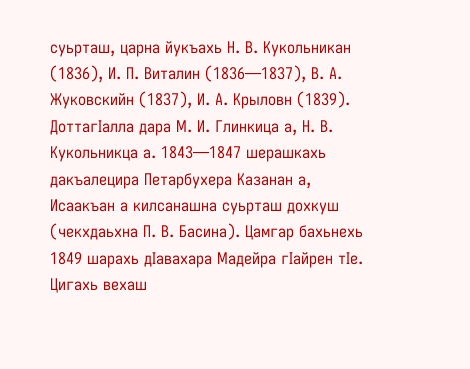суьрташ, царна йукъахь Н. В. Кукольникан (1836), И. П. Виталин (1836—1837), В. А. Жуковскийн (1837), И. А. Крыловн (1839). ДоттагӀалла дара М. И. Глинкица а, Н. В. Кукольникца а. 1843—1847 шерашкахь дакъалецира Петарбухера Казанан а, Исаакъан а килсанашна суьрташ дохкуш (чекхдаьхна П. В. Басина). Цамгар бахьнехь 1849 шарахь дӀавахара Мадейра гӀайрен тӀе. Цигахь вехаш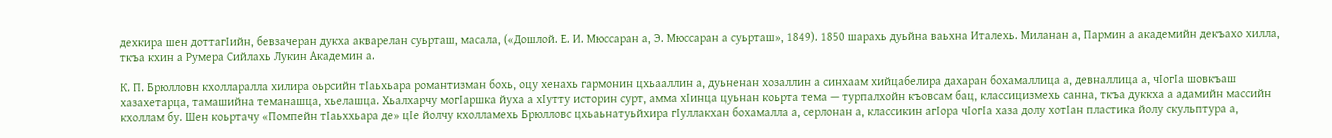дехкира шен доттагӀийн, бевзачеран дукха акварелан суьрташ, масала, («Дошлой. Е. И. Мюссаран а, Э. Мюссаран а суьрташ», 1849). 1850 шарахь дуьйна ваьхна Италехь. Миланан а, Пармин а академийн декъахо хилла, ткъа кхин а Румера Сийлахь Лукин Академин а.

К. П. Брюлловн кхолларалла хилира оьрсийн тӀаьхьара романтизман бохь, оцу хенахь гармонин цхьааллин а, дуьненан хозаллин а синхаам хийцабелира дахаран бохамаллица а, девналлица а, чӀогӀа шовкъаш хазахетарца, тамашийна теманашца, хьелашца. Хьалхарчу могӀаршка йуха а хӀутту историн сурт, амма хӀинца цуьнан коьрта тема — турпалхойн къовсам бац, классицизмехь санна, ткъа дуккха а адамийн массийн кхоллам бу. Шен коьртачу «Помпейн тӀаьххьара де» цӀе йолчу кхолламехь Брюлловс цхьаьнатуьйхира гӀуллакхан бохамалла а, серлонан а, классикин агӀора чӀогӀа хаза долу хотӀан пластика йолу скульптура а,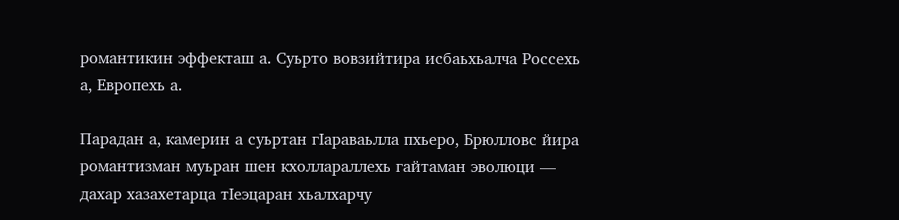романтикин эффекташ а. Суьрто вовзийтира исбаьхьалча Россехь а, Европехь а.

Парадан а, камерин а суьртан гӀараваьлла пхьеро, Брюлловс йира романтизман муьран шен кхоллараллехь гайтаман эволюци — дахар хазахетарца тӀеэцаран хьалхарчу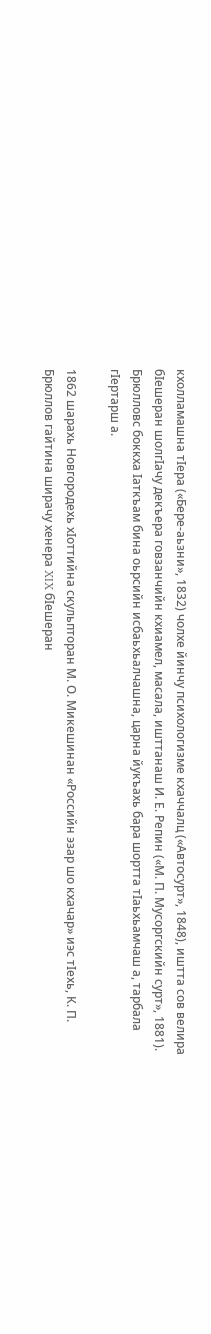кхолламашна тӀера («Бере-аьзни», 1832) чолхе йинчу психологизме кхаччалц («Автосурт», 1848), иштта сов велира бӀешеран шолгӀачу декъера говзанчийн кхиамел, масала, ишттанаш И. Е. Репин («М. П. Мусоргскийн сурт», 1881). Брюлловс боккха Ӏаткъам бина оьрсийн исбаьхьалчашна, царна йукъахь бара шортта тӀаьхьамчаш а, тарбала гӀертарш а.

1862 шарахь Новгородехь хӀоттийна скульпторан М. О. Микешинан «Российн эзар шо кхачар» иэс тӀехь, К. П. Брюллов гайтина ширачу хенера XIX бӀешеран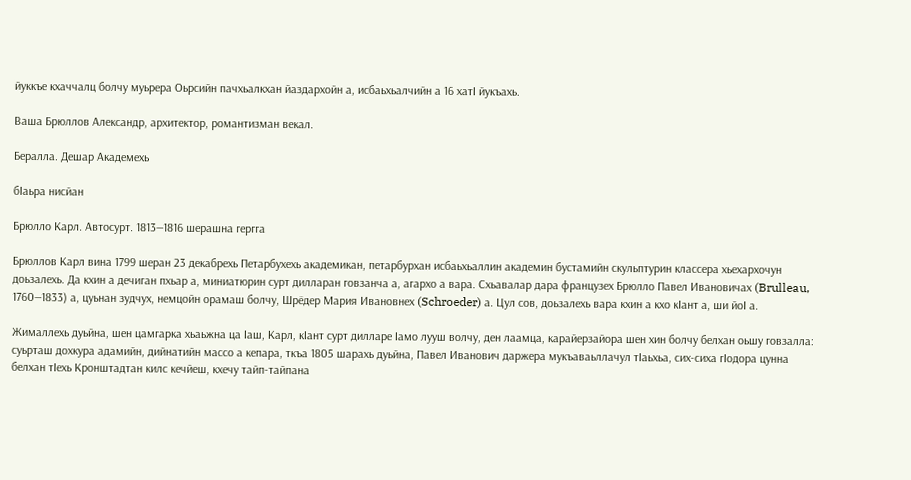йуккъе кхаччалц болчу муьрера Оьрсийн пачхьалкхан йаздархойн а, исбаьхьалчийн а 16 хатӀ йукъахь.

Ваша Брюллов Александр, архитектор, романтизман векал.

Бералла. Дешар Академехь

бӀаьра нисйан

Брюлло Карл. Автосурт. 1813—1816 шерашна гергга

Брюллов Карл вина 1799 шеран 23 декабрехь Петарбухехь академикан, петарбурхан исбаьхьаллин академин бустамийн скульптурин классера хьехархочун доьзалехь. Да кхин а дечиган пхьар а, миниатюрин сурт дилларан говзанча а, агархо а вара. Схьавалар дара французех Брюлло Павел Ивановичах (Brulleau, 1760—1833) а, цуьнан зудчух, немцойн орамаш болчу, Шрёдер Мария Ивановнех (Schroeder) а. Цул сов, доьзалехь вара кхин а кхо кӀант а, ши йоӀ а.

Жималлехь дуьйна, шен цамгарка хьаьжна ца Ӏаш, Карл, кӀант сурт дилларе Ӏамо лууш волчу, ден лаамца, карайерзайора шен хин болчу белхан оьшу говзалла: суьрташ дохкура адамийн, дийнатийн массо а кепара, ткъа 1805 шарахь дуьйна, Павел Иванович даржера мукъаваьллачул тӀаьхьа, сих-сиха гӀодора цунна белхан тӀехь Кронштадтан килс кечйеш, кхечу тайп-тайпана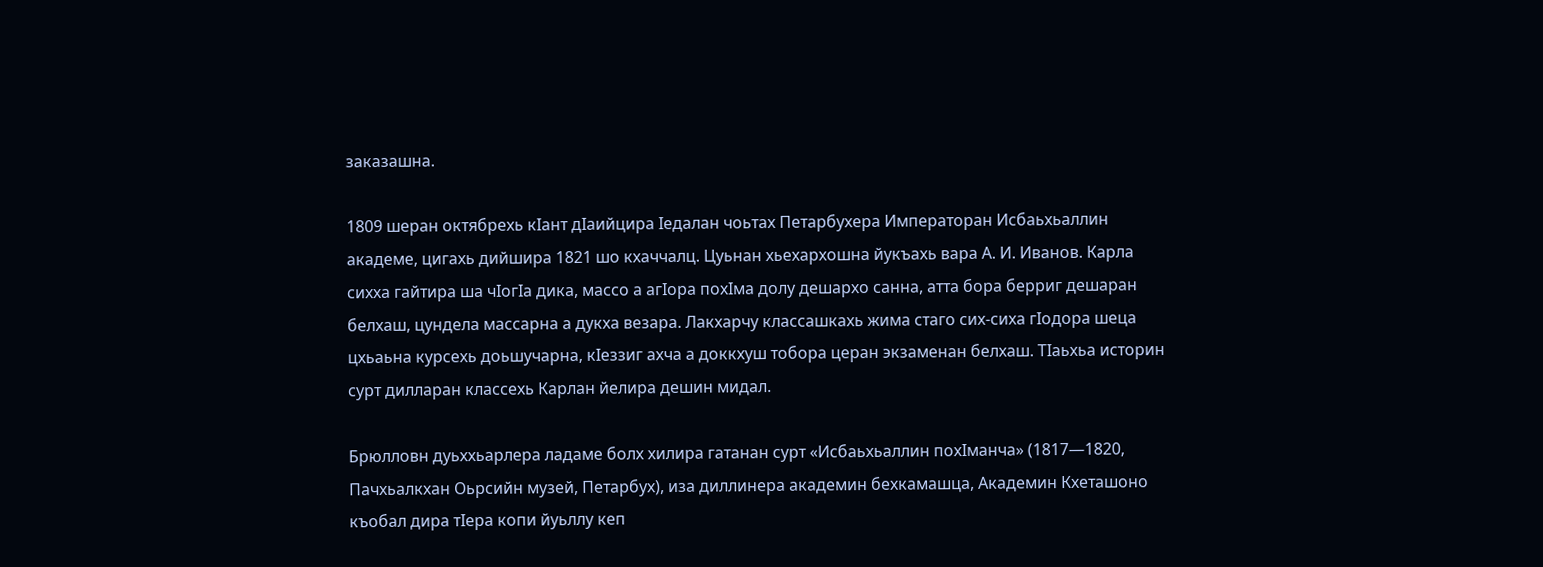заказашна.

1809 шеран октябрехь кӀант дӀаийцира Ӏедалан чоьтах Петарбухера Императоран Исбаьхьаллин академе, цигахь дийшира 1821 шо кхаччалц. Цуьнан хьехархошна йукъахь вара А. И. Иванов. Карла сихха гайтира ша чӀогӀа дика, массо а агӀора похӀма долу дешархо санна, атта бора берриг дешаран белхаш, цундела массарна а дукха везара. Лакхарчу классашкахь жима стаго сих-сиха гӀодора шеца цхьаьна курсехь доьшучарна, кӀеззиг ахча а доккхуш тобора церан экзаменан белхаш. ТӀаьхьа историн сурт дилларан классехь Карлан йелира дешин мидал.

Брюлловн дуьххьарлера ладаме болх хилира гатанан сурт «Исбаьхьаллин похӀманча» (1817—1820, Пачхьалкхан Оьрсийн музей, Петарбух), иза диллинера академин бехкамашца, Академин Кхеташоно къобал дира тӀера копи йуьллу кеп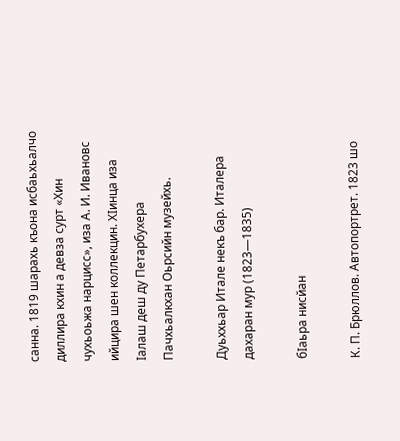санна. 1819 шарахь къона исбаьхьалчо диллира кхин а девза сурт «Хин чухьоьжа нарцисс», иза А. И. Ивановс ийцира шен коллекцин. ХӀинца иза Ӏалаш деш ду Петарбухера Пачхьалкхан Оьрсийн музейхь.

Дуьххьар Итале некъ бар. Италера дахаран мур (1823—1835)

бӀаьра нисйан

К. П. Брюллов. Автопортрет. 1823 шо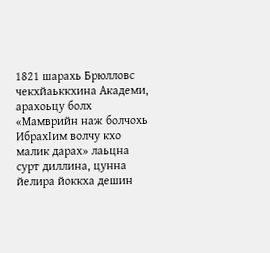1821 шарахь Брюлловс чекхйаьккхина Академи, арахоьцу болх «Мамврийн наж болчохь ИбрахӀим волчу кхо малик дарах» лаьцна сурт диллина, цунна йелира йоккха дешин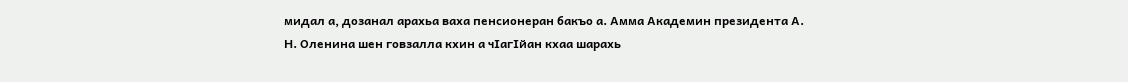мидал а, дозанал арахьа ваха пенсионеран бакъо а. Амма Академин президента А. Н. Оленина шен говзалла кхин а чӀагӀйан кхаа шарахь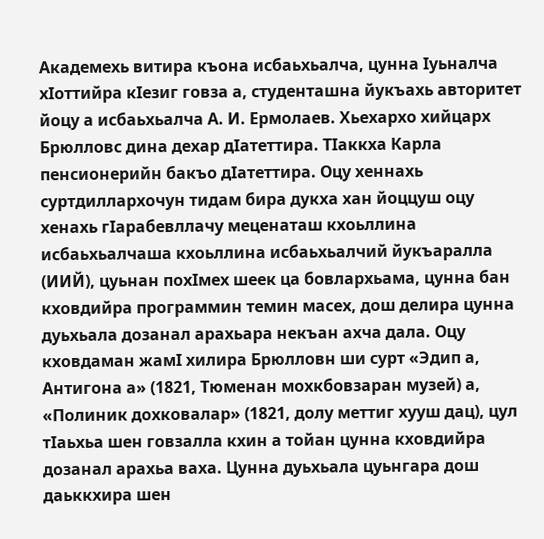Академехь витира къона исбаьхьалча, цунна Ӏуьналча хӀоттийра кӀезиг говза а, студенташна йукъахь авторитет йоцу а исбаьхьалча А. И. Ермолаев. Хьехархо хийцарх Брюлловс дина дехар дӀатеттира. ТӀаккха Карла пенсионерийн бакъо дӀатеттира. Оцу хеннахь суртдиллархочун тидам бира дукха хан йоццуш оцу хенахь гӀарабевллачу меценаташ кхоьллина исбаьхьалчаша кхоьллина исбаьхьалчий йукъаралла (ИИЙ), цуьнан похӀмех шеек ца бовлархьама, цунна бан кховдийра программин темин масех, дош делира цунна дуьхьала дозанал арахьара некъан ахча дала. Оцу кховдаман жамӀ хилира Брюлловн ши сурт «Эдип а, Антигона а» (1821, Тюменан мохкбовзаран музей) а, «Полиник дохковалар» (1821, долу меттиг хууш дац), цул тӀаьхьа шен говзалла кхин а тойан цунна кховдийра дозанал арахьа ваха. Цунна дуьхьала цуьнгара дош даьккхира шен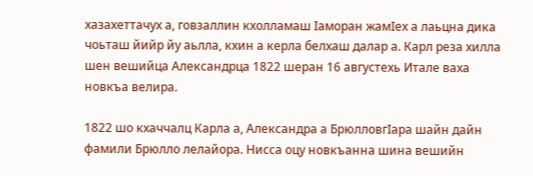хазахеттачух а, говзаллин кхолламаш Ӏаморан жамӀех а лаьцна дика чоьташ йийр йу аьлла, кхин а керла белхаш далар а. Карл реза хилла шен вешийца Александрца 1822 шеран 16 августехь Итале ваха новкъа велира.

1822 шо кхаччалц Карла а, Александра а БрюлловгӀара шайн дайн фамили Брюлло лелайора. Нисса оцу новкъанна шина вешийн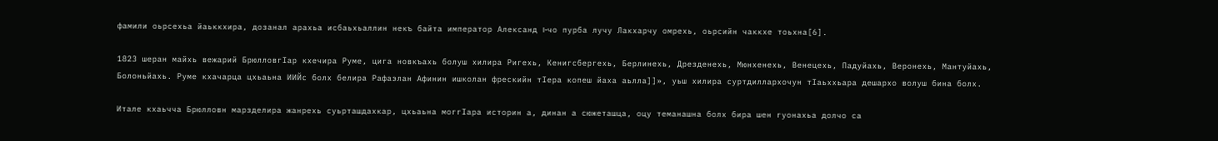фамили оьрсехьа йаьккхира, дозанал арахьа исбаьхьаллин некъ байта император Александ I-чо пурба лучу Лакхарчу омрехь, оьрсийн чаккхе тоьхна[6].

1823 шеран майхь вежарий БрюлловгӀар кхечира Руме, цига новкъахь болуш хилира Ригехь, Кенигсбергехь, Берлинехь, Дрезденехь, Мюнхенехь, Венецехь, Падуйахь, Веронехь, Мантуйахь, Болоньйахь. Руме кхачарца цхьаьна ИИЙс болх белира Рафаэлан Афинин ишколан фрескийн тӀера копеш йаха аьлла]]», уьш хилира суртдиллархочун тӀаьххьара дешархо волуш бина болх.

Итале кхаьчча Брюлловн марзделира жанрехь суьрташдахкар, цхьаьна моггӀара историн а, динан а сюжеташца, оцу теманашна болх бира шен гуонахьа долчо са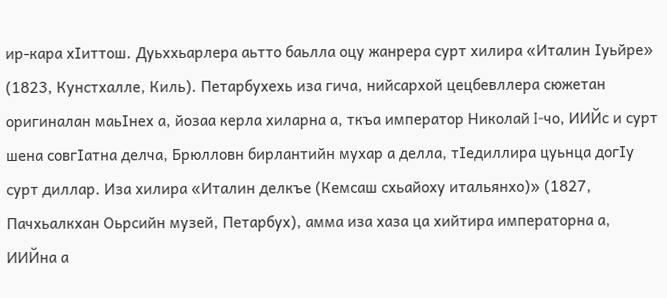ир-кара хӀиттош. Дуьххьарлера аьтто баьлла оцу жанрера сурт хилира «Италин Ӏуьйре» (1823, Кунстхалле, Киль). Петарбухехь иза гича, нийсархой цецбевллера сюжетан оригиналан маьӀнех а, йозаа керла хиларна а, ткъа император Николай I-чо, ИИЙс и сурт шена совгӀатна делча, Брюлловн бирлантийн мухар а делла, тӀедиллира цуьнца догӀу сурт диллар. Иза хилира «Италин делкъе (Кемсаш схьайоху итальянхо)» (1827, Пачхьалкхан Оьрсийн музей, Петарбух), амма иза хаза ца хийтира императорна а, ИИЙна а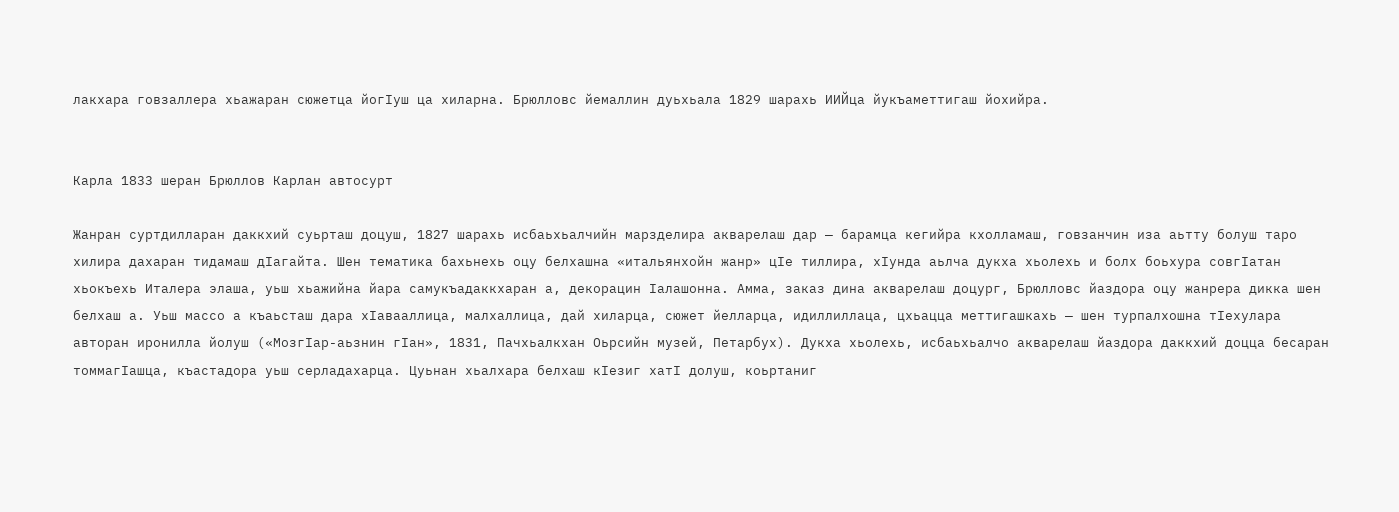лакхара говзаллера хьажаран сюжетца йогӀуш ца хиларна. Брюлловс йемаллин дуьхьала 1829 шарахь ИИЙца йукъаметтигаш йохийра.


Карла 1833 шеран Брюллов Карлан автосурт

Жанран суртдилларан даккхий суьрташ доцуш, 1827 шарахь исбаьхьалчийн марзделира акварелаш дар — барамца кегийра кхолламаш, говзанчин иза аьтту болуш таро хилира дахаран тидамаш дӀагайта. Шен тематика бахьнехь оцу белхашна «итальянхойн жанр» цӀе тиллира, хӀунда аьлча дукха хьолехь и болх боьхура совгӀатан хьокъехь Италера элаша, уьш хьажийна йара самукъадаккхаран а, декорацин Ӏалашонна. Амма, заказ дина акварелаш доцург, Брюлловс йаздора оцу жанрера дикка шен белхаш а. Уьш массо а къаьсташ дара хӀавааллица, малхаллица, дай хиларца, сюжет йелларца, идиллиллаца, цхьацца меттигашкахь — шен турпалхошна тӀехулара авторан иронилла йолуш («МозгӀар-аьзнин гӀан», 1831, Пачхьалкхан Оьрсийн музей, Петарбух). Дукха хьолехь, исбаьхьалчо акварелаш йаздора даккхий доцца бесаран томмагӀашца, къастадора уьш серладахарца. Цуьнан хьалхара белхаш кӀезиг хатӀ долуш, коьртаниг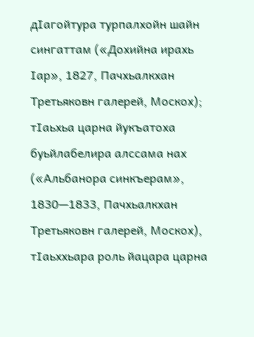дӀагойтура турпалхойн шайн сингаттам («Дохийна ирахь Ӏар», 1827, Пачхьалкхан Третьяковн галерей, Москох); тӀаьхьа царна йукъатоха буьйлабелира алссама нах («Альбанора синкъерам», 1830—1833, Пачхьалкхан Третьяковн галерей, Москох), тӀаьххьара роль йацара царна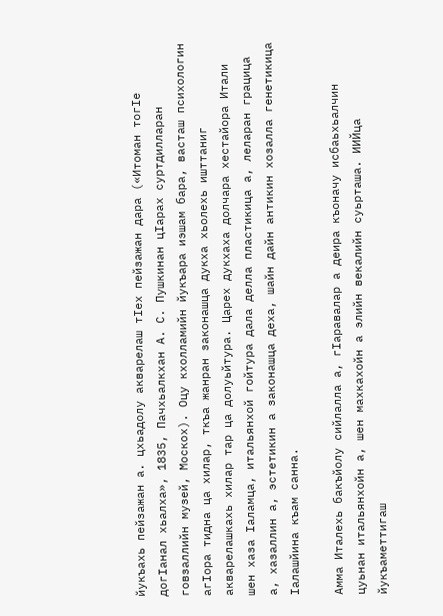йукъахь пейзажан а. цхьадолу акварелаш тӀех пейзажан дара («Итоман тогӀе догӀанал хьалха», 1835, Пачхьалкхан А. С. Пушкинан цӀарах суртдилларан говзаллийн музей, Москох). Оцу кхолламийн йукъара иэшам бара, васташ психологин агӀора тидна ца хилар, ткъа жанран законашца дукха хьолехь ишттаниг акварелашкахь хилар тар ца долуьйтура. Царех дукхаха долчара хестайора Итали шен хаза Ӏаламца, итальянхой гойтура дала делла пластикица а, леларан грацица а, хазаллин а, эстетикин а законашца деха, шайн дайн антикин хозалла генетикица Ӏалашйина къам санна.

Амма Италехь бакъйолу сийлалла а, гӀаравалар а деира къоначу исбаьхьалчин цуьнан итальянхойн а, шен махкахойн а элийн векалийн суьрташа. ИИЙца йукъаметтигаш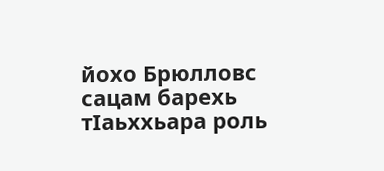йохо Брюлловс сацам барехь тӀаьххьара роль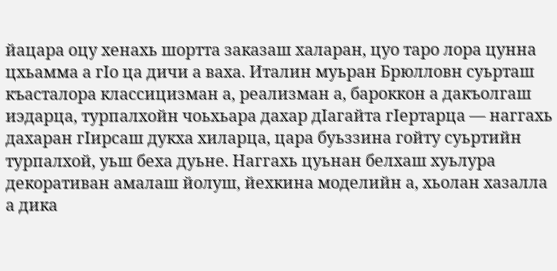йацара оцу хенахь шортта заказаш халаран, цуо таро лора цунна цхьамма а гӀо ца дичи а ваха. Италин муьран Брюлловн суьрташ къасталора классицизман а, реализман а, бароккон а дакъолгаш иэдарца, турпалхойн чоьхьара дахар дӀагайта гӀертарца — наггахь дахаран гӀирсаш дукха хиларца, цара буьззина гойту суьртийн турпалхой, уьш беха дуьне. Наггахь цуьнан белхаш хуьлура декоративан амалаш йолуш, йехкина моделийн а, хьолан хазалла а дика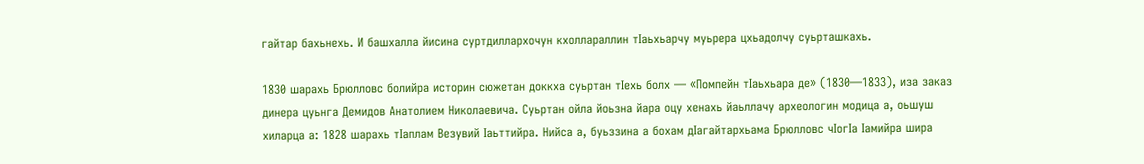гайтар бахьнехь. И башхалла йисина суртдиллархочун кхоллараллин тӀаьхьарчу муьрера цхьадолчу суьрташкахь.

1830 шарахь Брюлловс болийра историн сюжетан доккха суьртан тӀехь болх — «Помпейн тӀаьхьара де» (1830—1833), иза заказ динера цуьнга Демидов Анатолием Николаевича. Суьртан ойла йоьзна йара оцу хенахь йаьллачу археологин модица а, оьшуш хиларца а: 1828 шарахь тӀаплам Везувий Ӏаьттийра. Нийса а, буьззина а бохам дӀагайтархьама Брюлловс чӀогӀа Ӏамийра шира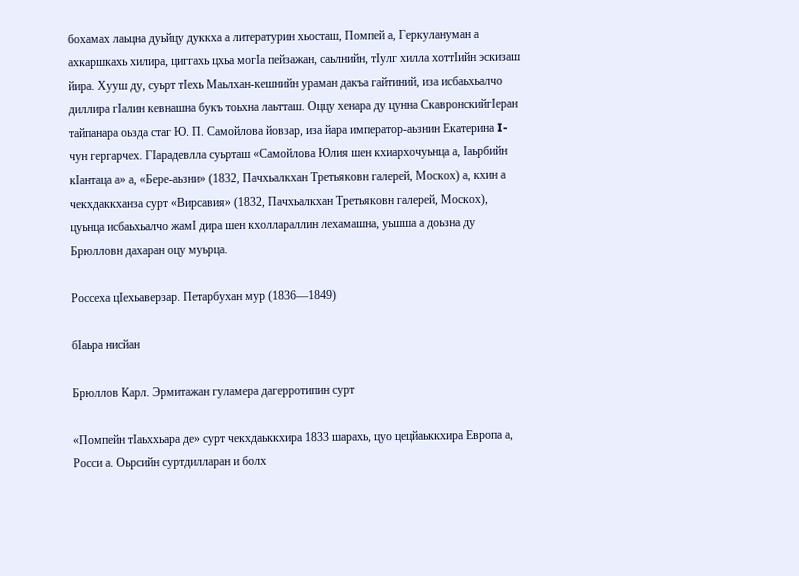бохамах лаьцна дуьйцу дуккха а литературин хьосташ, Помпей а, Геркулануман а ахкаршкахь хилира, циггахь цхьа могӀа пейзажан, саьлнийн, тӀулг хилла хоттӀийн эскизаш йира. Хууш ду, суьрт тӀехь Маьлхан-кешнийн ураман дакъа гайтиний, иза исбаьхьалчо диллира гӀалин кевнашна букъ тоьхна лаьтташ. Оццу хенара ду цунна СкавронскийгӀеран тайпанара оьзда стаг Ю. П. Самойлова йовзар, иза йара император-аьзнин Екатерина I-чун гергарчех. ГӀарадевлла суьрташ «Самойлова Юлия шен кхиархочуьнца а, Ӏаьрбийн кӀантаца а» а, «Бере-аьзни» (1832, Пачхьалкхан Третьяковн галерей, Москох) а, кхин а чекхдаккханза сурт «Вирсавия» (1832, Пачхьалкхан Третьяковн галерей, Москох), цуьнца исбаьхьалчо жамӀ дира шен кхоллараллин лехамашна, уьшша а доьзна ду Брюлловн дахаран оцу муьрца.

Россеха цӀехьаверзар. Петарбухан мур (1836—1849)

бӀаьра нисйан

Брюллов Карл. Эрмитажан гуламера дагерротипин сурт

«Помпейн тӀаьххьара де» сурт чекхдаьккхира 1833 шарахь, цуо цецйаьккхира Европа а, Росси а. Оьрсийн суртдилларан и болх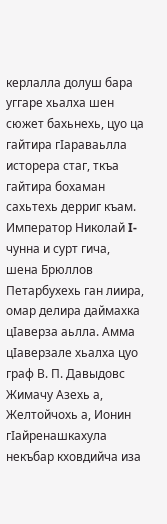керлалла долуш бара уггаре хьалха шен сюжет бахьнехь, цуо ца гайтира гӀараваьлла исторера стаг, ткъа гайтира бохаман сахьтехь дерриг къам. Император Николай I-чунна и сурт гича, шена Брюллов Петарбухехь ган лиира, омар делира даймахка цӀаверза аьлла. Амма цӀаверзале хьалха цуо граф В. П. Давыдовс Жимачу Азехь а, Желтойчохь а, Ионин гӀайренашкахула некъбар кховдийча иза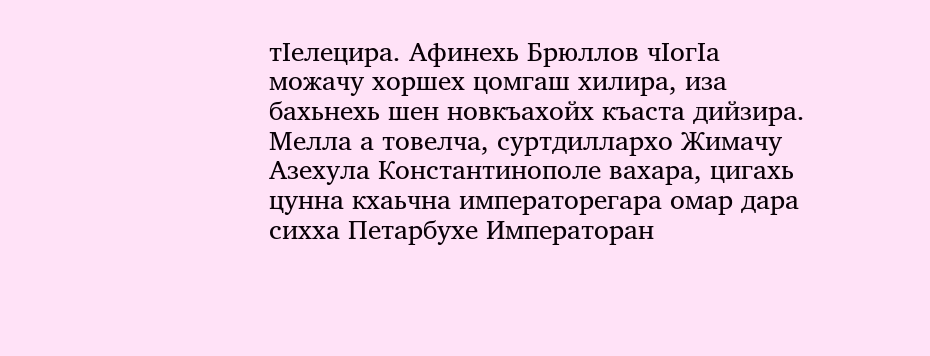тӀелецира. Афинехь Брюллов чӀогӀа можачу хоршех цомгаш хилира, иза бахьнехь шен новкъахойх къаста дийзира. Мелла а товелча, суртдиллархо Жимачу Азехула Константинополе вахара, цигахь цунна кхаьчна императорегара омар дара сихха Петарбухе Императоран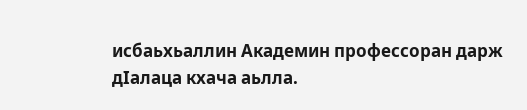исбаьхьаллин Академин профессоран дарж дӀалаца кхача аьлла.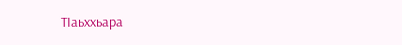ТӀаьххьара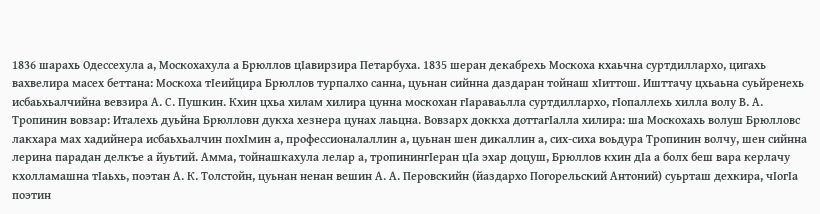1836 шарахь Одессехула а, Москохахула а Брюллов цӀавирзира Петарбуха. 1835 шеран декабрехь Москоха кхаьчна суртдиллархо, цигахь вахвелира масех беттана: Москоха тӀеийцира Брюллов турпалхо санна, цуьнан сийнна даздаран тойнаш хӀиттош. Ишттачу цхьаьна суьйренехь исбаьхьалчийна вевзира А. С. Пушкин. Кхин цхьа хилам хилира цунна москохан гӀараваьлла суртдиллархо, гӀопаллехь хилла волу В. А. Тропинин вовзар: Италехь дуьйна Брюлловн дукха хезнера цунах лаьцна. Вовзарх доккха доттагӀалла хилира: ша Москохахь волуш Брюлловс лакхара мах хадийнера исбаьхьалчин похӀмин а, профессионалаллин а, цуьнан шен дикаллин а, сих-сиха воьдура Тропинин волчу, шен сийнна лерина парадан делкъе а йуьтий. Амма, тойнашкахула лелар а, тропинингӀеран цӀа эхар доцуш, Брюллов кхин дӀа а болх беш вара керлачу кхолламашна тӀаьхь, поэтан А. К. Толстойн, цуьнан ненан вешин А. А. Перовскийн (йаздархо Погорельский Антоний) суьрташ дехкира, чӀогӀа поэтин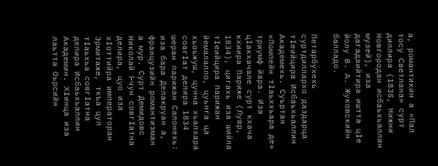а, романтикин а «Пал тосу Светлана» сурт диллира (1836, Нижни Новгородан исбаьхьаллин музей), иза дагадаийтира иштта цӀе йолу В. А. Жуковскийн балладо.

Петарбухехь суртдиллархо даздарца тӀеийцира Исбаьхьаллин Академехь. Суьртан «Помпейн тӀаьххьара де» триумф йара. Иза цӀакхачале сурт кхача кхиира Париже (Лувр, 1834), цигахь иза шийла тӀеийцира парижан йемалалло, цуьнга ца хьоьжуш, цунна хьалхара совгӀат делира 1834 шеран парижан Салонехь: иза бара Делакруан а, французийн романтизман а мур. Сурт Демидовс Николай I-чун совгӀатна делира, цуо иза хӀоттийра императоран Эрмитаже, ткъа цул тӀаьхьа совгӀатна делира Исбаьхьаллин Академин. ХӀинца иза лаьтта Оьрсийн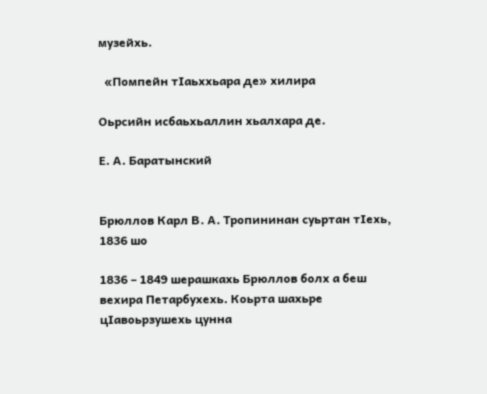музейхь.

  «Помпейн тӀаьххьара де» хилира

Оьрсийн исбаьхьаллин хьалхара де.

Е. А. Баратынский


Брюллов Карл В. А. Тропининан суьртан тӀехь, 1836 шо

1836 – 1849 шерашкахь Брюллов болх а беш вехира Петарбухехь. Коьрта шахьре цӀавоьрзушехь цунна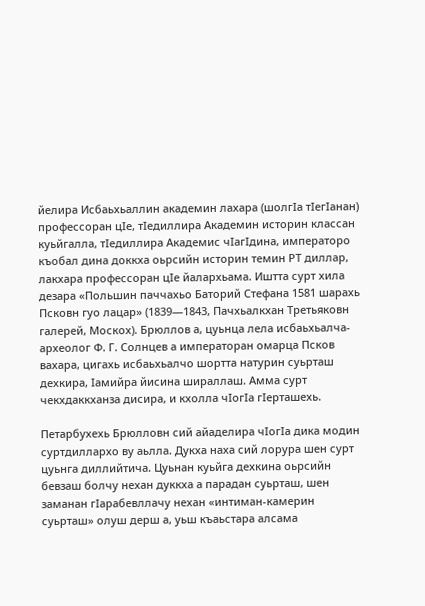йелира Исбаьхьаллин академин лахара (шолгӀа тӀегӀанан) профессоран цӀе, тӀедиллира Академин историн классан куьйгалла, тӀедиллира Академис чӀагӀдина, императоро къобал дина доккха оьрсийн историн темин РТ диллар, лакхара профессоран цӀе йалархьама. Иштта сурт хила дезара «Польшин паччахьо Баторий Стефана 1581 шарахь Псковн гуо лацар» (1839—1843, Пачхьалкхан Третьяковн галерей, Москох). Брюллов а, цуьнца лела исбаьхьалча-археолог Ф. Г. Солнцев а императоран омарца Псков вахара, цигахь исбаьхьалчо шортта натурин суьрташ дехкира, Ӏамийра йисина шираллаш. Амма сурт чекхдаккханза дисира, и кхолла чӀогӀа гӀерташехь.

Петарбухехь Брюлловн сий айаделира чӀогӀа дика модин суртдиллархо ву аьлла. Дукха наха сий лорура шен сурт цуьнга диллийтича. Цуьнан куьйга дехкина оьрсийн бевзаш болчу нехан дуккха а парадан суьрташ, шен заманан гӀарабевллачу нехан «интиман-камерин суьрташ» олуш дерш а, уьш къаьстара алсама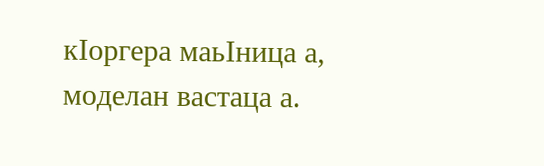кӀоргера маьӀница а, моделан вастаца а.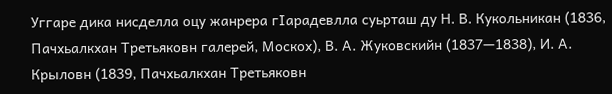Уггаре дика нисделла оцу жанрера гӀарадевлла суьрташ ду Н. В. Кукольникан (1836, Пачхьалкхан Третьяковн галерей, Москох), В. А. Жуковскийн (1837—1838), И. А. Крыловн (1839, Пачхьалкхан Третьяковн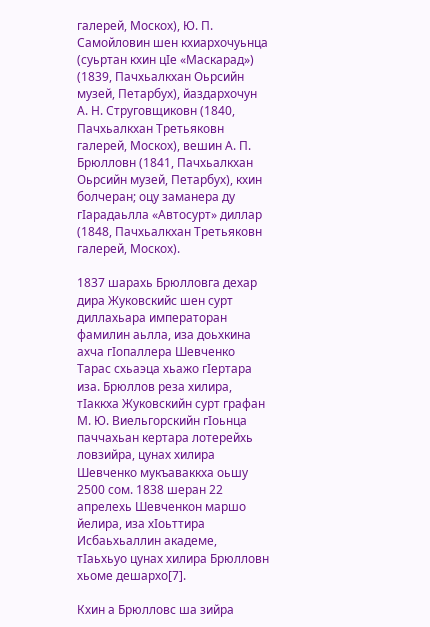галерей, Москох), Ю. П. Самойловин шен кхиархочуьнца (суьртан кхин цӀе «Маскарад») (1839, Пачхьалкхан Оьрсийн музей, Петарбух), йаздархочун А. Н. Струговщиковн (1840, Пачхьалкхан Третьяковн галерей, Москох), вешин А. П. Брюлловн (1841, Пачхьалкхан Оьрсийн музей, Петарбух), кхин болчеран; оцу заманера ду гӀарадаьлла «Автосурт» диллар (1848, Пачхьалкхан Третьяковн галерей, Москох).

1837 шарахь Брюлловга дехар дира Жуковскийс шен сурт диллахьара императоран фамилин аьлла, иза доьхкина ахча гӀопаллера Шевченко Тарас схьаэца хьажо гӀертара иза. Брюллов реза хилира, тӀаккха Жуковскийн сурт графан М. Ю. Виельгорскийн гӀоьнца паччахьан кертара лотерейхь ловзийра, цунах хилира Шевченко мукъаваккха оьшу 2500 сом. 1838 шеран 22 апрелехь Шевченкон маршо йелира, иза хӀоьттира Исбаьхьаллин академе, тӀаьхьуо цунах хилира Брюлловн хьоме дешархо[7].

Кхин а Брюлловс ша зийра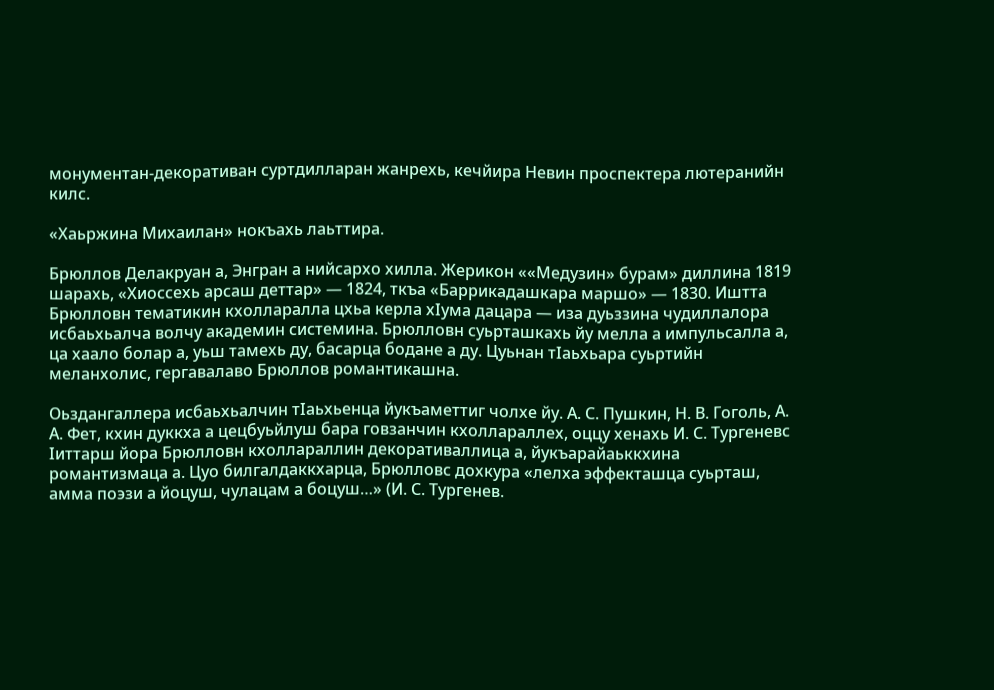монументан-декоративан суртдилларан жанрехь, кечйира Невин проспектера лютеранийн килс.

«Хаьржина Михаилан» нокъахь лаьттира.

Брюллов Делакруан а, Энгран а нийсархо хилла. Жерикон ««Медузин» бурам» диллина 1819 шарахь, «Хиоссехь арсаш деттар» — 1824, ткъа «Баррикадашкара маршо» — 1830. Иштта Брюлловн тематикин кхолларалла цхьа керла хӀума дацара — иза дуьззина чудиллалора исбаьхьалча волчу академин системина. Брюлловн суьрташкахь йу мелла а импульсалла а, ца хаало болар а, уьш тамехь ду, басарца бодане а ду. Цуьнан тӀаьхьара суьртийн меланхолис, гергавалаво Брюллов романтикашна.

Оьздангаллера исбаьхьалчин тӀаьхьенца йукъаметтиг чолхе йу. А. С. Пушкин, Н. В. Гоголь, А. А. Фет, кхин дуккха а цецбуьйлуш бара говзанчин кхоллараллех, оццу хенахь И. С. Тургеневс Ӏиттарш йора Брюлловн кхоллараллин декоративаллица а, йукъарайаьккхина романтизмаца а. Цуо билгалдаккхарца, Брюлловс дохкура «лелха эффекташца суьрташ, амма поэзи а йоцуш, чулацам а боцуш…» (И. С. Тургенев.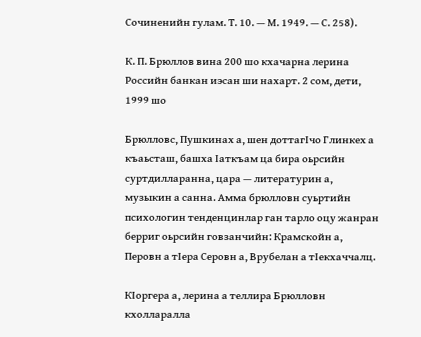Сочиненийн гулам. Т. 10. — М. 1949. — С. 258).

К. П. Брюллов вина 200 шо кхачарна лерина Российн банкан иэсан ши нахарт. 2 сом, дети, 1999 шо

Брюлловс, Пушкинах а, шен доттагӀчо Глинкех а къаьсташ, башха Ӏаткъам ца бира оьрсийн суртдилларанна, цара — литературин а, музыкин а санна. Амма брюлловн суьртийн психологин тенденцинлар ган тарло оцу жанран берриг оьрсийн говзанчийн: Крамскойн а, Перовн а тӀера Серовн а, Врубелан а тӀекхаччалц.

КӀоргера а, лерина а теллира Брюлловн кхолларалла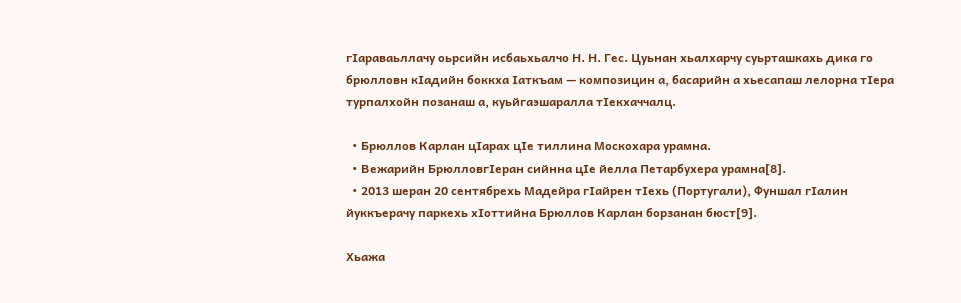гӀараваьллачу оьрсийн исбаьхьалчо Н. Н. Гес. Цуьнан хьалхарчу суьрташкахь дика го брюлловн кӀадийн боккха Ӏаткъам — композицин а, басарийн а хьесапаш лелорна тӀера турпалхойн позанаш а, куьйгаэшаралла тӀекхаччалц.

  • Брюллов Карлан цӀарах цӀе тиллина Москохара урамна.
  • Вежарийн БрюлловгӀеран сийнна цӀе йелла Петарбухера урамна[8].
  • 2013 шеран 20 сентябрехь Мадейра гӀайрен тӀехь (Португали), Фуншал гӀалин йуккъерачу паркехь хӀоттийна Брюллов Карлан борзанан бюст[9].

Хьажа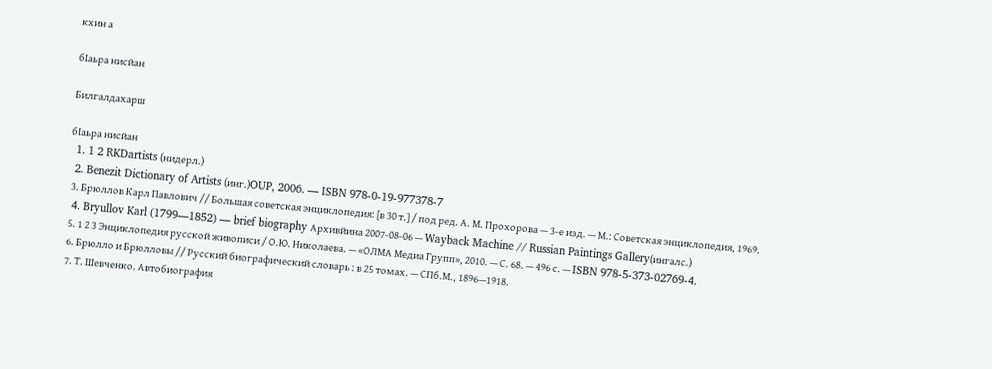кхин а

бӀаьра нисйан

Билгалдахарш

бӀаьра нисйан
  1. 1 2 RKDartists (нидерл.)
  2. Benezit Dictionary of Artists (инг.)OUP, 2006. — ISBN 978-0-19-977378-7
  3. Брюллов Карл Павлович // Большая советская энциклопедия: [в 30 т.] / под ред. А. М. Прохорова — 3-е изд. — М.: Советская энциклопедия, 1969.
  4. Bryullov Karl (1799—1852) — brief biography Архивйина 2007-08-06 — Wayback Machine // Russian Paintings Gallery(ингалс.)
  5. 1 2 3 Энциклопедия русской живописи / О.Ю. Николаева. — «ОЛМА Медиа Групп», 2010. — С. 68. — 496 с. — ISBN 978-5-373-02769-4.
  6. Брюлло и Брюлловы // Русский биографический словарь : в 25 томах. — СПб.М., 1896—1918.
  7. Т. Шевченко. Автобиография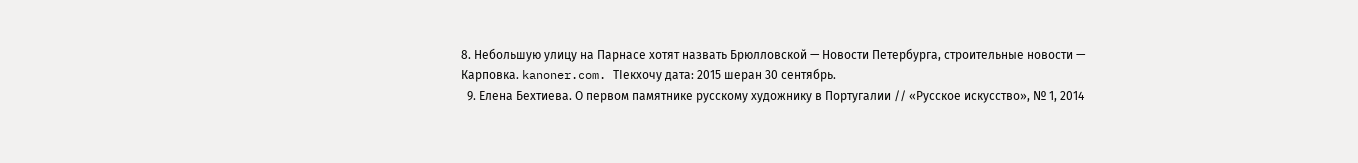8. Небольшую улицу на Парнасе хотят назвать Брюлловской — Новости Петербурга, строительные новости — Карповка. kanoner.com. ТӀекхочу дата: 2015 шеран 30 сентябрь.
  9. Елена Бехтиева. О первом памятнике русскому художнику в Португалии // «Русское искусство», № 1, 2014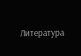Литература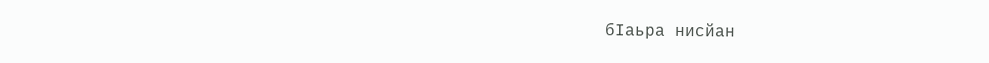бӀаьра нисйан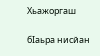Хьажоргаш

бӀаьра нисйан